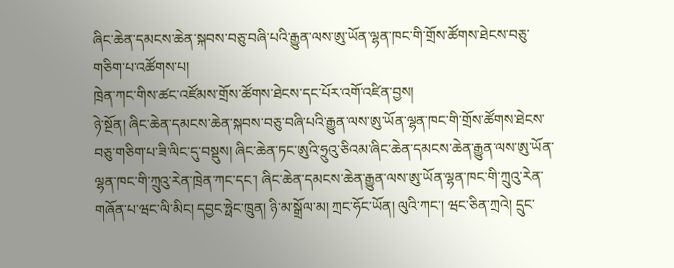ཞིང་ཆེན་དམངས་ཆེན་སྐབས་བཅུ་བཞི་པའི་རྒྱུན་ལས་ཨུ་ཡོན་ལྷན་ཁང་གི་གྲོས་ཚོགས་ཐེངས་བཅུ་གཅིག་པ་འཚོགས་པ།
ཁྲེན་ཀང་གིས་ཚང་འཛོམས་གྲོས་ཚོགས་ཐེངས་དང་པོར་འགོ་འཛིན་བྱས།
ཉེ་སྔོན། ཞིང་ཆེན་དམངས་ཆེན་སྐབས་བཅུ་བཞི་པའི་རྒྱུན་ལས་ཨུ་ཡོན་ལྷན་ཁང་གི་གྲོས་ཚོགས་ཐེངས་བཅུ་གཅིག་པ་ཟི་ལིང་དུ་བསྡུས། ཞིང་ཆེན་ཏང་ཨུའི་ཧྲུའུ་ཅིའམ་ཞིང་ཆེན་དམངས་ཆེན་རྒྱུན་ལས་ཨུ་ཡོན་ལྷན་ཁང་གི་ཀྲུའུ་རེན་ཁྲེན་ཀང་དང་། ཞིང་ཆེན་དམངས་ཆེན་རྒྱུན་ལས་ཨུ་ཡོན་ལྷན་ཁང་གི་ཀྲུའུ་རེན་གཞོན་པ་ཝང་ལི་མིང། དབྱང་ཧྥེང་ཁྲུན། ཉི་མ་སྒྲོལ་མ། ཀྲང་ཧོང་ཡོན། ལུའི་ཀང་། ཝང་ཅིན་ཀྲའེ། དྲུང་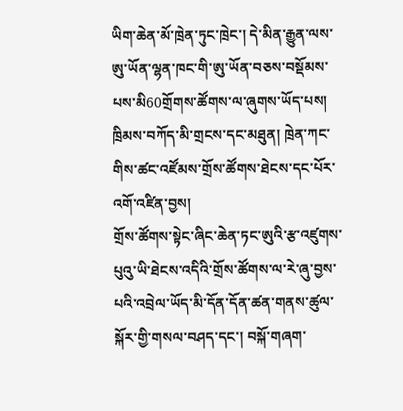ཡིག་ཆེན་མོ་ཁྲེན་ཏུང་ཁྲེང་། དེ་མིན་རྒྱུན་ལས་ཨུ་ཡོན་ལྷན་ཁང་གི་ཨུ་ཡོན་བཅས་བསྡོམས་པས་མི60གྲོགས་ཚོགས་ལ་ཞུགས་ཡོད་པས། ཁྲིམས་བཀོད་མི་གྲངས་དང་མཐུན། ཁྲེན་ཀང་གིས་ཚང་འཛོམས་གྲོས་ཚོགས་ཐེངས་དང་པོར་འགོ་འཛིན་བྱས།
གྲོས་ཚོགས་སྟེང་ཞིང་ཆེན་ཏང་ཨུའི་རྩ་འཛུགས་པུའུ་ཡི་ཐེངས་འདིའི་གྲོས་ཚོགས་ལ་རེ་ཞུ་བྱས་པའི་འབྲེལ་ཡོད་མི་དོན་དོན་ཚན་གནས་ཚུལ་སྐོར་གྱི་གསལ་བཤད་དང་། བསྐོ་གཞག་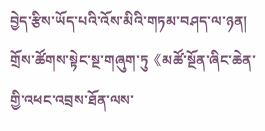བྱེད་རྩིས་ཡོད་པའི་འོས་མིའི་གཏམ་བཤད་ལ་ཉན། གྲོས་ཚོགས་སྟེང་སྔ་གཞུག་ཏུ《མཚོ་སྔོན་ཞིང་ཆེན་གྱི་འཕང་འབྲས་ཐོན་ལས་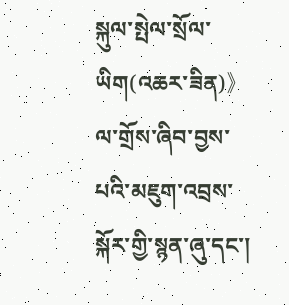སྐུལ་སྤེལ་སྲོལ་ཡིག(འཆར་ཟིན)》ལ་གྲོས་ཞིབ་བྱས་པའི་མཇུག་འབྲས་སྐོར་གྱི་སྙན་ཞུ་དང་།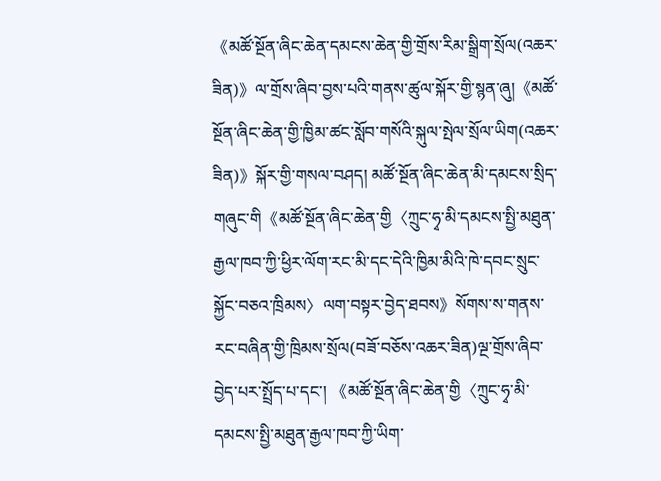《མཚོ་སྔོན་ཞིང་ཆེན་དམངས་ཆེན་གྱི་གྲོས་རིམ་སྒྲིག་སྲོལ(འཆར་ཟིན)》ལ་གྲོས་ཞིབ་བྱས་པའི་གནས་ཚུལ་སྐོར་གྱི་སྙན་ཞུ།《མཚོ་སྔོན་ཞིང་ཆེན་གྱི་ཁྱིམ་ཚང་སློབ་གསོའི་སྐུལ་སྤེལ་སྲོལ་ཡིག(འཆར་ཟིན)》སྐོར་གྱི་གསལ་བཤད། མཚོ་སྔོན་ཞིང་ཆེན་མི་དམངས་སྲིད་གཞུང་གི《མཚོ་སྔོན་ཞིང་ཆེན་གྱི〈ཀྲུང་ཧྭ་མི་དམངས་སྤྱི་མཐུན་རྒྱལ་ཁབ་ཀྱི་ཕྱིར་ལོག་རང་མི་དང་དེའི་ཁྱིམ་མིའི་ཁེ་དབང་སྲུང་སྐྱོང་བཅའ་ཁྲིམས〉ལག་བསྟར་བྱེད་ཐབས》སོགས་ས་གནས་རང་བཞིན་གྱི་ཁྲིམས་སྲོལ(བཟོ་བཅོས་འཆར་ཟིན)ལྔ་གྲོས་ཞིབ་བྱེད་པར་སྤྲོད་པ་དང་། 《མཚོ་སྔོན་ཞིང་ཆེན་གྱི〈ཀྲུང་ཧྭ་མི་དམངས་སྤྱི་མཐུན་རྒྱལ་ཁབ་ཀྱི་ཡིག་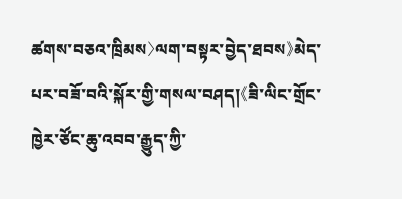ཚགས་བཅའ་ཁྲིམས〉ལག་བསྟར་བྱེད་ཐབས》མེད་པར་བཟོ་བའི་སྐོར་གྱི་གསལ་བཤད།《ཟི་ལིང་གྲོང་ཁྱེར་ཙོང་ཆུ་འབབ་རྒྱུད་ཀྱི་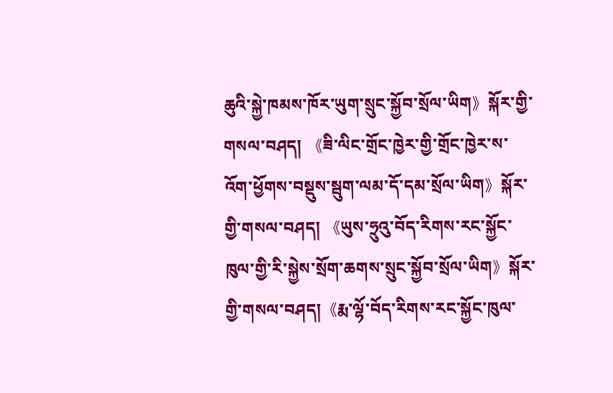ཆུའི་སྐྱེ་ཁམས་ཁོར་ཡུག་སྲུང་སྐྱོབ་སྲོལ་ཡིག》སྐོར་གྱི་གསལ་བཤད། 《ཟི་ལིང་གྲོང་ཁྱེར་གྱི་གྲོང་ཁྱེར་ས་འོག་ཕྱོགས་བསྡུས་སྦུག་ལམ་དོ་དམ་སྲོལ་ཡིག》སྐོར་གྱི་གསལ་བཤད། 《ཡུས་ཧྲུའུ་བོད་རིགས་རང་སྐྱོང་ཁུལ་གྱི་རི་སྐྱེས་སྲོག་ཆགས་སྲུང་སྐྱོབ་སྲོལ་ཡིག》སྐོར་གྱི་གསལ་བཤད།《རྨ་ལྷོ་བོད་རིགས་རང་སྐྱོང་ཁུལ་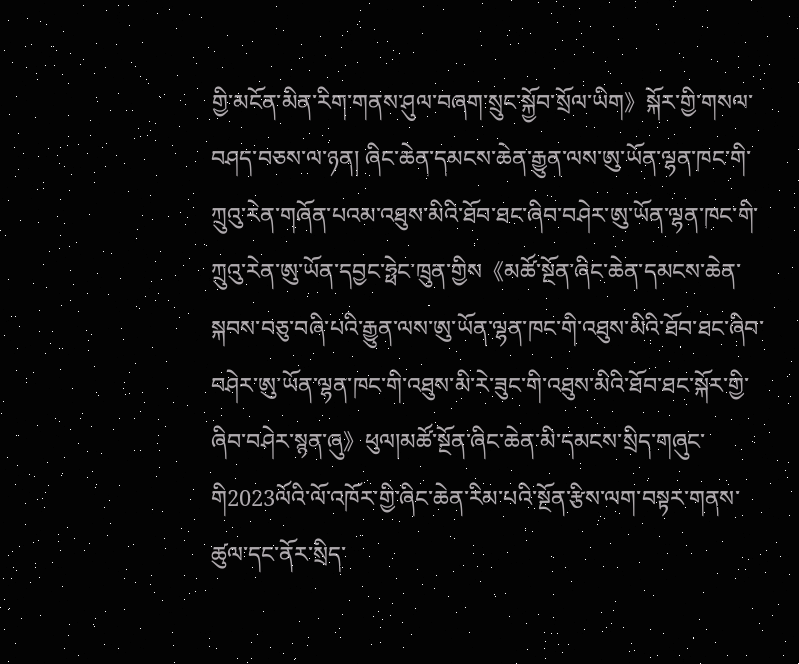གྱི་མངོན་མིན་རིག་གནས་ཤུལ་བཞག་སྲུང་སྐྱོབ་སྲོལ་ཡིག》སྐོར་གྱི་གསལ་བཤད་བཅས་ལ་ཉན། ཞིང་ཆེན་དམངས་ཆེན་རྒྱུན་ལས་ཨུ་ཡོན་ལྷན་ཁང་གི་ཀྲུའུ་རེན་གཞོན་པའམ་འཐུས་མིའི་ཐོབ་ཐང་ཞིབ་བཤེར་ཨུ་ཡོན་ལྷན་ཁང་གི་ཀྲུའུ་རེན་ཨུ་ཡོན་དབྱང་ཧྥེང་ཁྲུན་གྱིས《མཚོ་སྔོན་ཞིང་ཆེན་དམངས་ཆེན་སྐབས་བཅུ་བཞི་པའི་རྒྱུན་ལས་ཨུ་ཡོན་ལྷན་ཁང་གི་འཐུས་མིའི་ཐོབ་ཐང་ཞིབ་བཤེར་ཨུ་ཡོན་ལྷན་ཁང་གི་འཐུས་མི་རེ་ཟུང་གི་འཐུས་མིའི་ཐོབ་ཐང་སྐོར་གྱི་ཞིབ་བཤེར་སྙན་ཞུ》ཕུལ།མཚོ་སྔོན་ཞིང་ཆེན་མི་དམངས་སྲིད་གཞུང་གི2023ལོའི་ལོ་འཁོར་གྱི་ཞིང་ཆེན་རིམ་པའི་སྔོན་རྩིས་ལག་བསྟར་གནས་ཚུལ་དང་ནོར་སྲིད་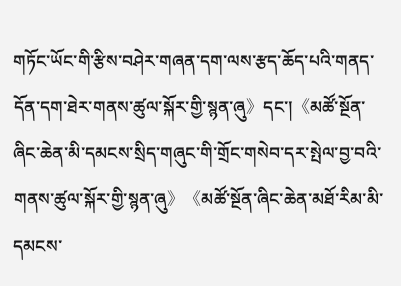གཏོང་ཡོང་གི་རྩིས་བཤེར་གཞན་དག་ལས་རྩད་ཆོད་པའི་གནད་དོན་དག་ཐེར་གནས་ཚུལ་སྐོར་གྱི་སྙན་ཞུ》དང་།《མཚོ་སྔོན་ཞིང་ཆེན་མི་དམངས་སྲིད་གཞུང་གི་གྲོང་གསེབ་དར་སྤེལ་བྱ་བའི་གནས་ཚུལ་སྐོར་གྱི་སྙན་ཞུ》《མཚོ་སྔོན་ཞིང་ཆེན་མཐོ་རིམ་མི་དམངས་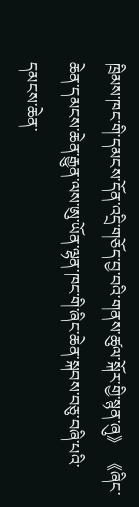ཁྲིམས་ཁང་གི་དམངས་དོན་འདྲི་གཅོད་བྱ་བའི་གནས་ཚུལ་སྐོར་གྱི་སྙན་ཞུ》 《ཞིང་ཆེན་དམངས་ཆེན་རྒྱུན་ལས་ཨུ་ཡོན་ལྷན་ཁང་གི་ཞིང་ཆེན་སྐབས་བཅུ་བཞི་པའི་དམངས་ཆེན་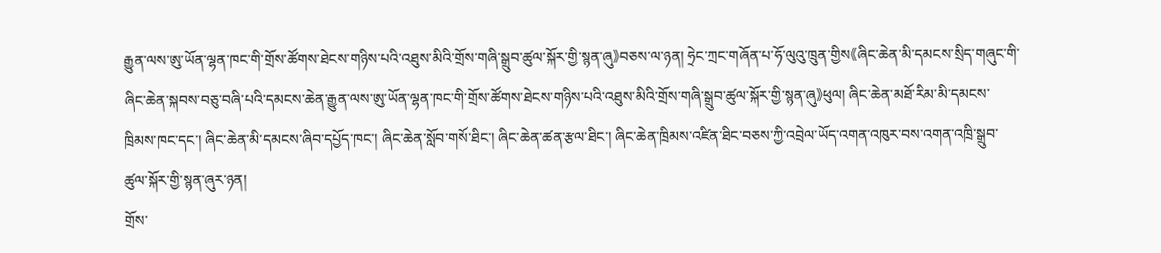རྒྱུན་ལས་ཨུ་ཡོན་ལྷན་ཁང་གི་གྲོས་ཚོགས་ཐེངས་གཉིས་པའི་འཐུས་མིའི་གྲོས་གཞི་སྒྲུབ་ཚུལ་སྐོར་གྱི་སྙན་ཞུ》བཅས་ལ་ཉན། ཧྲེང་ཀྲང་གཞོན་པ་ཧོ་ལུའུ་ཁྲུན་གྱིས《ཞིང་ཆེན་མི་དམངས་སྲིད་གཞུང་གི་ཞིང་ཆེན་སྐབས་བཅུ་བཞི་པའི་དམངས་ཆེན་རྒྱུན་ལས་ཨུ་ཡོན་ལྷན་ཁང་གི་གྲོས་ཚོགས་ཐེངས་གཉིས་པའི་འཐུས་མིའི་གྲོས་གཞི་སྒྲུབ་ཚུལ་སྐོར་གྱི་སྙན་ཞུ》ཕུལ། ཞིང་ཆེན་མཐོ་རིམ་མི་དམངས་ཁྲིམས་ཁང་དང་། ཞིང་ཆེན་མི་དམངས་ཞིབ་དཔྱོད་ཁང་། ཞིང་ཆེན་སློབ་གསོ་ཐིང་། ཞིང་ཆེན་ཚན་རྩལ་ཐིང་། ཞིང་ཆེན་ཁྲིམས་འཛིན་ཐིང་བཅས་ཀྱི་འབྲེལ་ཡོད་འགན་འཁུར་བས་འགན་འཁྲི་སྒྲུབ་ཚུལ་སྐོར་གྱི་སྙན་ཞུར་ཉན།
གྲོས་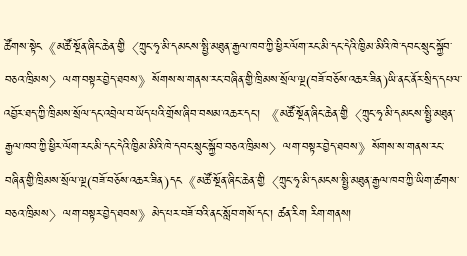ཚོགས་སྟེང《མཚོ་སྔོན་ཞིང་ཆེན་གྱི〈ཀྲུང་ཧྭ་མི་དམངས་སྤྱི་མཐུན་རྒྱལ་ཁབ་ཀྱི་ཕྱིར་ལོག་རང་མི་དང་དེའི་ཁྱིམ་མིའི་ཁེ་དབང་སྲུང་སྐྱོབ་བཅའ་ཁྲིམས〉ལག་བསྟར་བྱེད་ཐབས》སོགས་ས་གནས་རང་བཞིན་གྱི་ཁྲིམས་སྲོལ་ལྔ(བཟོ་བཅོས་འཆར་ཟིན)ཡི་ནང་ནོར་སྲིད་དཔལ་འབྱོར་ཐད་ཀྱི་ཁྲིམས་སྲོལ་དང་འབྲེལ་བ་ཡོད་པའི་གྲོས་ཞིབ་བསམ་འཆར་དང་། 《མཚོ་སྔོན་ཞིང་ཆེན་གྱི〈ཀྲུང་ཧྭ་མི་དམངས་སྤྱི་མཐུན་རྒྱལ་ཁབ་ཀྱི་ཕྱིར་ལོག་རང་མི་དང་དེའི་ཁྱིམ་མིའི་ཁེ་དབང་སྲུང་སྐྱོབ་བཅའ་ཁྲིམས〉ལག་བསྟར་བྱེད་ཐབས》སོགས་ས་གནས་རང་བཞིན་གྱི་ཁྲིམས་སྲོལ་ལྔ(བཟོ་བཅོས་འཆར་ཟིན)དང《མཚོ་སྔོན་ཞིང་ཆེན་གྱི〈ཀྲུང་ཧྭ་མི་དམངས་སྤྱི་མཐུན་རྒྱལ་ཁབ་ཀྱི་ཡིག་ཚགས་བཅའ་ཁྲིམས〉ལག་བསྟར་བྱེད་ཐབས》མེད་པར་བཟོ་བའི་ནང་སློབ་གསོ་དང་། ཚན་རིག རིག་གནས།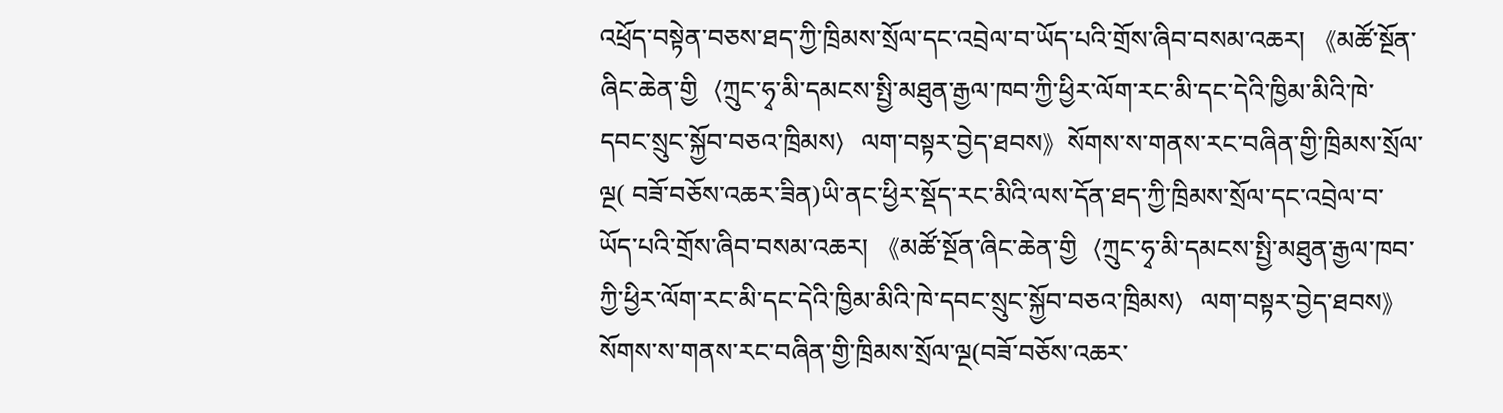འཕྲོད་བསྟེན་བཅས་ཐད་ཀྱི་ཁྲིམས་སྲོལ་དང་འབྲེལ་བ་ཡོད་པའི་གྲོས་ཞིབ་བསམ་འཆར། 《མཚོ་སྔོན་ཞིང་ཆེན་གྱི〈ཀྲུང་ཧྭ་མི་དམངས་སྤྱི་མཐུན་རྒྱལ་ཁབ་ཀྱི་ཕྱིར་ལོག་རང་མི་དང་དེའི་ཁྱིམ་མིའི་ཁེ་དབང་སྲུང་སྐྱོབ་བཅའ་ཁྲིམས〉ལག་བསྟར་བྱེད་ཐབས》སོགས་ས་གནས་རང་བཞིན་གྱི་ཁྲིམས་སྲོལ་ལྔ( བཟོ་བཅོས་འཆར་ཟིན)ཡི་ནང་ཕྱིར་སྡོད་རང་མིའི་ལས་དོན་ཐད་ཀྱི་ཁྲིམས་སྲོལ་དང་འབྲེལ་བ་ཡོད་པའི་གྲོས་ཞིབ་བསམ་འཆར། 《མཚོ་སྔོན་ཞིང་ཆེན་གྱི〈ཀྲུང་ཧྭ་མི་དམངས་སྤྱི་མཐུན་རྒྱལ་ཁབ་ཀྱི་ཕྱིར་ལོག་རང་མི་དང་དེའི་ཁྱིམ་མིའི་ཁེ་དབང་སྲུང་སྐྱོབ་བཅའ་ཁྲིམས〉ལག་བསྟར་བྱེད་ཐབས》སོགས་ས་གནས་རང་བཞིན་གྱི་ཁྲིམས་སྲོལ་ལྔ(བཟོ་བཅོས་འཆར་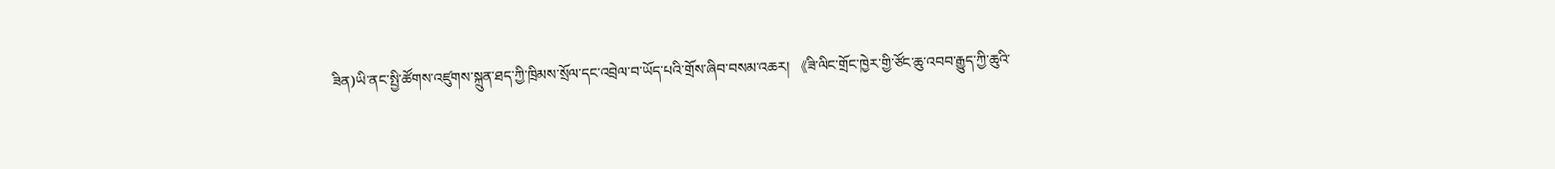ཟིན)ཡི་ནང་སྤྱི་ཚོགས་འཛུགས་སྐྲུན་ཐད་ཀྱི་ཁྲིམས་སྲོལ་དང་འབྲེལ་བ་ཡོད་པའི་གྲོས་ཞིབ་བསམ་འཆར། 《ཟི་ལིང་གྲོང་ཁྱེར་གྱི་ཙོང་ཆུ་འབབ་རྒྱུད་ཀྱི་ཆུའི་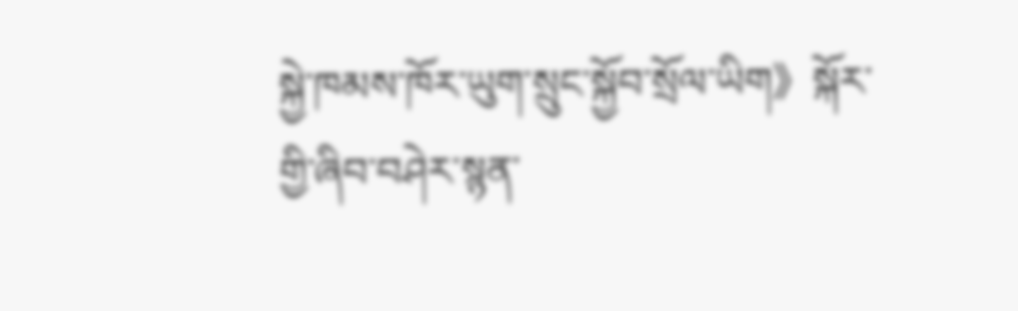སྐྱེ་ཁམས་ཁོར་ཡུག་སྲུང་སྐྱོབ་སྲོལ་ཡིག》སྐོར་གྱི་ཞིབ་བཤེར་སྙན་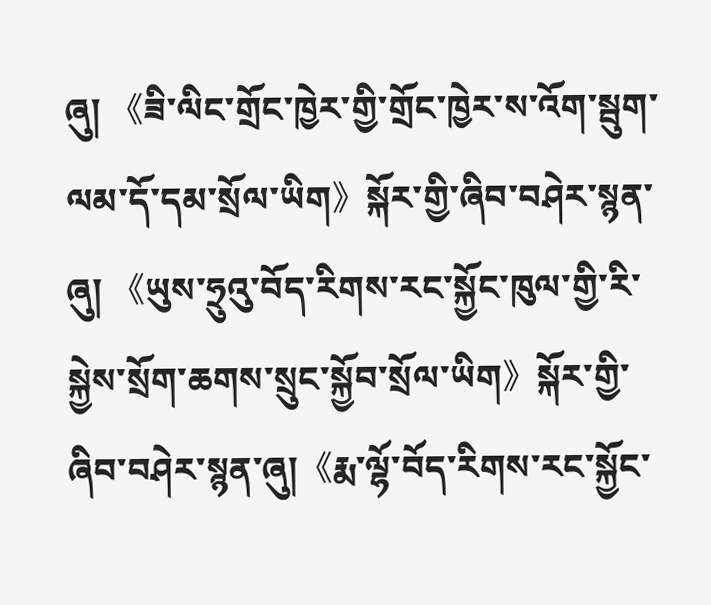ཞུ། 《ཟི་ལིང་གྲོང་ཁྱེར་གྱི་གྲོང་ཁྱེར་ས་འོག་སྦུག་ལམ་དོ་དམ་སྲོལ་ཡིག》སྐོར་གྱི་ཞིབ་བཤེར་སྙན་ཞུ། 《ཡུས་ཧྲུའུ་བོད་རིགས་རང་སྐྱོང་ཁུལ་གྱི་རི་སྐྱེས་སྲོག་ཆགས་སྲུང་སྐྱོབ་སྲོལ་ཡིག》སྐོར་གྱི་ཞིབ་བཤེར་སྙན་ཞུ།《རྨ་ལྷོ་བོད་རིགས་རང་སྐྱོང་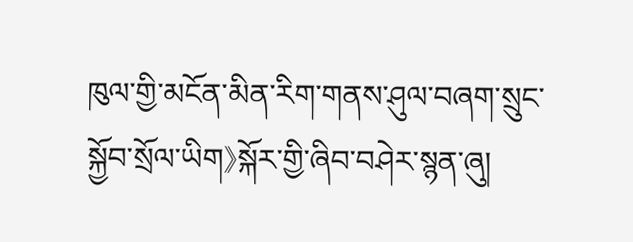ཁུལ་གྱི་མངོན་མིན་རིག་གནས་ཤུལ་བཞག་སྲུང་སྐྱོབ་སྲོལ་ཡིག》སྐོར་གྱི་ཞིབ་བཤེར་སྙན་ཞུ།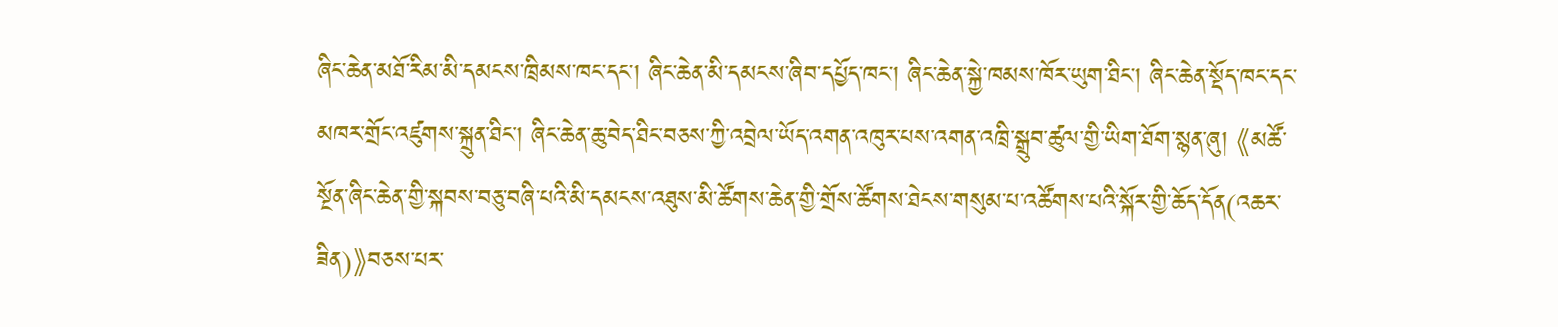ཞིང་ཆེན་མཐོ་རིམ་མི་དམངས་ཁྲིམས་ཁང་དང་། ཞིང་ཆེན་མི་དམངས་ཞིབ་དཔྱོད་ཁང་། ཞིང་ཆེན་སྐྱེ་ཁམས་ཁོར་ཡུག་ཐིང་། ཞིང་ཆེན་སྡོད་ཁང་དང་མཁར་གྲོང་འཛུགས་སྐྲུན་ཐིང་། ཞིང་ཆེན་ཆུ་བེད་ཐིང་བཅས་ཀྱི་འབྲེལ་ཡོད་འགན་འཁུར་པས་འགན་འཁྲི་སྒྲུབ་ཚུལ་གྱི་ཡིག་ཐོག་སྙན་ཞུ། 《མཚོ་སྔོན་ཞིང་ཆེན་གྱི་སྐབས་བཅུ་བཞི་པའི་མི་དམངས་འཐུས་མི་ཚོགས་ཆེན་གྱི་གྲོས་ཚོགས་ཐེངས་གསུམ་པ་འཚོགས་པའི་སྐོར་གྱི་ཆོད་དོན(འཆར་ཟིན)》བཅས་པར་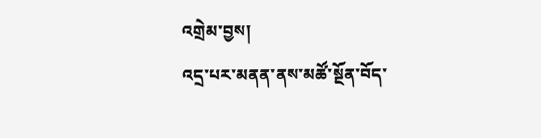འགྲེམ་བྱས།
འདྲ་པར་མནན་ནས་མཚོ་སྔོན་བོད་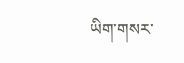ཡིག་གསར་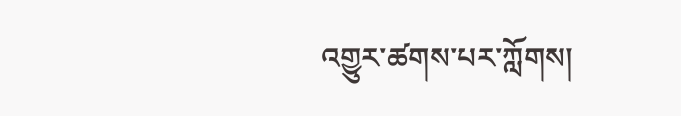འགྱུར་ཚགས་པར་ཀློགས།